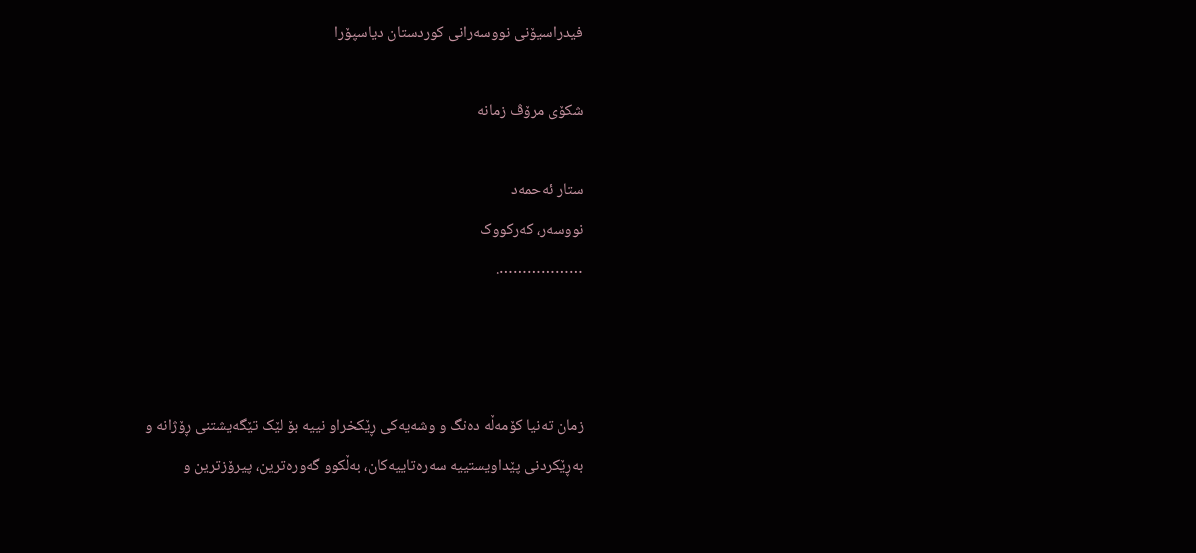فیدراسیۆنی نووسەرانی کوردستان دیاسپۆرا

شکۆی مرۆڤ زمانە

ستار ئەحمەد
نووسەر، کەرکووک
……………….



زمان تەنیا کۆمەڵە دەنگ و وشەیەکی ڕێکخراو نییە بۆ لێک تێگەیشتنی ڕۆژانە و بەڕێکردنی پێداویستییە سەرەتاییەکان، بەڵکوو گەورەترین، پیرۆزترین و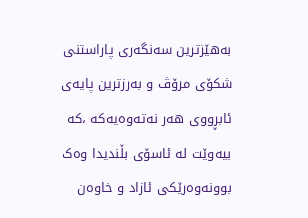بەهێزترین سەنگەری پاراستنی شکۆی مرۆڤ و بەرزترین پایەی ئابڕووی هەر نەتەوەیەکە ،کە بیەوێت لە ئاسۆی بڵندیدا وەک بوونەوەرێکی ئازاد و خاوەن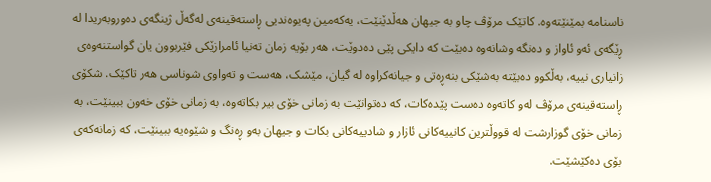ناسنامە بمێنێتەوە. کاتێک مرۆڤ چاو بە جیهان هەڵدێنێت، یەکەمین پەیوەندیی ڕاستەقینەی لەگەڵ ژینگەی دەوروبەریدا لە ڕێگەی ئەو ئاواز و دەنگە وشانەوە دەبێت کە دایکی پێی دەدوێت، هەر بۆیە زمان تەنیا ئامرازێکی فێربوون یان گواستنەوەی زانیاری نییە، بەڵکوو دەبێتە بەشێکی بنەڕەتی و جیانەکراوە لە گیان، مێشک، هەست و تەواوی شوناسی هەر تاکێک. شکۆی ڕاستەقینەی مرۆڤ لەو کاتەوە دەست پێدەکات، کە دەتوانێت بە زمانی خۆی بیر بکاتەوە، بە زمانی خۆی خەون ببینێت، بە زمانی خۆی گوزارشت لە قووڵترین کانییەکانی ئازار و شادییەکانی بکات و جیهان بەو ڕەنگ و شێوەیە ببینێت، کە زمانەکەی بۆی دەکێشێت.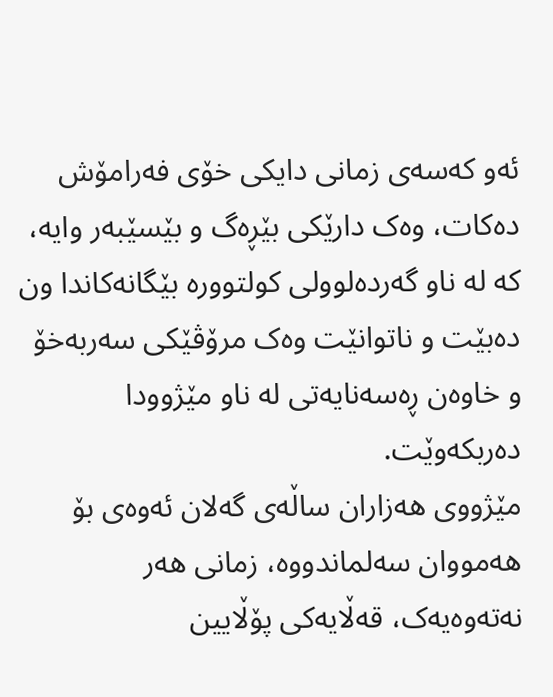ئەو کەسەی زمانی دایکی خۆی فەرامۆش دەکات، وەک دارێکی بێڕەگ و بێسێبەر وایە، کە لە ناو گەردەلوولی کولتوورە بێگانەکاندا ون دەبێت و ناتوانێت وەک مرۆڤێکی سەربەخۆ و خاوەن ڕەسەنایەتی لە ناو مێژوودا دەربکەوێت.
مێژووی هەزاران ساڵەی گەلان ئەوەی بۆ هەمووان سەلماندووە، زمانی هەر نەتەوەیەک، قەڵایەکی پۆڵایین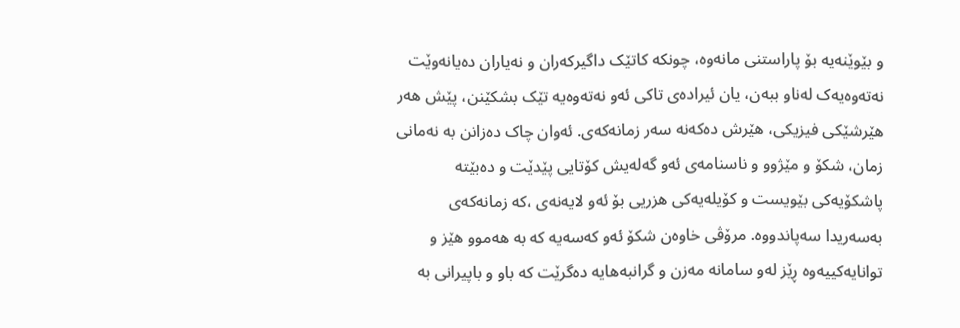و بێوێنەیە بۆ پاراستنی مانەوە، چونکە کاتێک داگیرکەران و نەیاران دەیانەوێت نەتەوەیەک لەناو ببەن، یان ئیرادەی تاکی ئەو نەتەوەیە تێک بشکێنن، پێش هەر هێرشێکی فیزیکی، هێرش دەکەنە سەر زمانەکەی. ئەوان چاک دەزانن بە نەمانی زمان، شکۆ و مێژوو و ناسنامەی ئەو گەلەیش کۆتایی پێدێت و دەبێتە پاشکۆیەکی بێویست و کۆیلەیەکی هزریی بۆ ئەو لایەنەی ،کە زمانەکەی بەسەریدا سەپاندووە. مرۆڤی خاوەن شکۆ ئەو کەسەیە کە بە هەموو هێز و توانایەکییەوە ڕێز لەو سامانە مەزن و گرانبەهایە دەگرێت کە باو و باپیرانی بە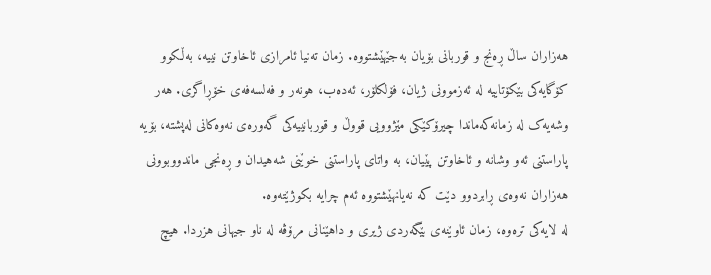هەزاران ساڵ ڕەنج و قوربانی بۆیان بەجێهێشتووە. زمان تەنیا ئامرازی ئاخاوتن نییە، بەڵکوو کۆگایەکی بێکۆتاییە لە ئەزموونی ژیان، فۆلکلۆر، ئەدەب، هونەر و فەلسەفەی خۆڕاگری. هەر وشەیەک لە زمانەکەماندا چیرۆکێکی مێژوویی قووڵ و قوربانییەکی گەورەی نەوەکانی لەپشتە، بۆیە پاراستنی ئەو وشانە و ئاخاوتن پێیان، بە واتای پاراستنی خوێنی شەهیدان و ڕەنجی ماندووبوونی هەزاران نەوەی ڕابردوو دێت کە نەیانهێشتووە ئەم چرایە بکوژێتەوە.
لە لایەکی ترەوە، زمان ئاوێنەی بێگەردی ژیری و داهێنانی مرۆڤە لە ناو جیهانی هزردا. هیچ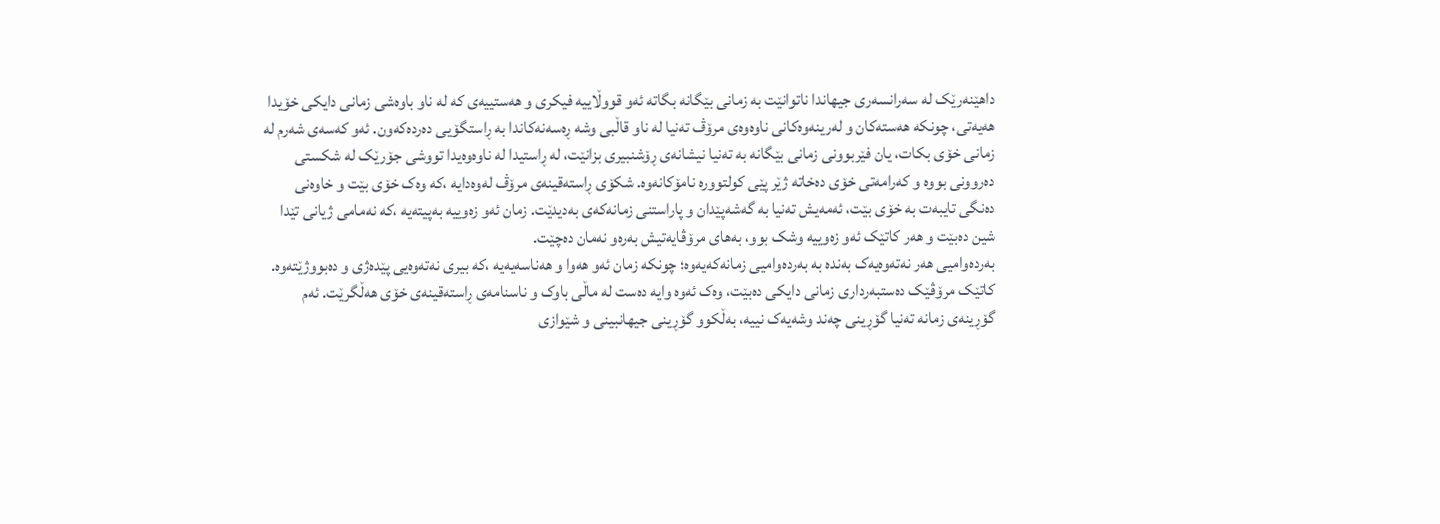داهێنەرێک لە سەرانسەری جیهاندا ناتوانێت بە زمانی بێگانە بگاتە ئەو قووڵاییە فیکری و هەستییەی کە لە ناو باوەشی زمانی دایکی خۆیدا هەیەتی، چونکە هەستەکان و لەرینەوەکانی ناوەوەی مرۆڤ تەنیا لە ناو قاڵبی وشە ڕەسەنەکاندا بە ڕاستگۆیی دەردەکەون. ئەو کەسەی شەرم لە زمانی خۆی بکات، یان فێربوونی زمانی بێگانە بە تەنیا نیشانەی ڕۆشنبیری بزانێت، لە ڕاستیدا لە ناوەوەیدا تووشی جۆرێک لە شکستی دەروونی بووە و کەرامەتی خۆی دەخاتە ژێر پێی کولتوورە نامۆکانەوە. شکۆی ڕاستەقینەی مرۆڤ لەوەدایە ،کە وەک خۆی بێت و خاوەنی دەنگی تایبەت بە خۆی بێت، ئەمەیش تەنیا بە گەشەپێدان و پاراستنی زمانەکەی بەدیدێت. زمان ئەو زەوییە بەپیتەیە ،کە نەمامی ژیانی تێدا شین دەبێت و هەر کاتێک ئەو زەوییە وشک بوو، بەهای مرۆڤایەتیش بەرەو نەمان دەچێت.
بەردەوامیی هەر نەتەوەیەک بەندە بە بەردەوامیی زمانەکەیەوە؛ چونکە زمان ئەو هەوا و هەناسەیەیە ،کە بیری نەتەوەیی پێدەژی و دەبووژێتەوە. کاتێک مرۆڤێک دەستبەرداری زمانی دایکی دەبێت، وەک ئەوە وایە دەست لە ماڵی باوک و ناسنامەی ڕاستەقینەی خۆی هەڵگرێت. ئەم گۆڕینەی زمانە تەنیا گۆڕینی چەند وشەیەک نییە، بەڵکوو گۆڕینی جیهانبینی و شێوازی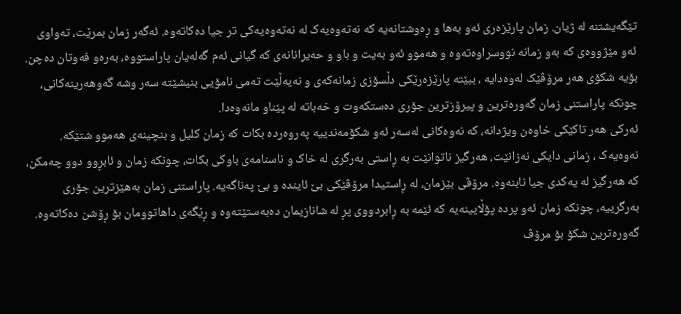تێگەیشتنە لە ژیان. زمان پارێزەری ئەو بەها و ڕەوشتانەیە کە نەتەوەیەک لە نەتەوەیەکی تر جیا دەکاتەوە. ئەگەر زمان بمرێت، تەواوی ئەو مێژووەی کە بەو زمانە نووسراوەتەوە و هەموو ئەو بەیت و باو و حەیرانانەی کە گیانی ئەم گەلەیان پاراستووە، بەرەو فەوتان دەچن. بۆیە شکۆی هەر مرۆڤێک لەوەدایە ، ببێتە پارێزەرێکی دڵسۆزی زمانەکەی و نەیەڵێت تەمی نامۆیی بنیشێتە سەر وشە گەوهەرینەکانی، چونکە پاراستنی زمان گەورەترین و پیرۆزترین جۆری دەستکەوت و خەباتە لە پێناو مانەوەدا.
ئەرکی هەر تاکێکی خاوەن ویژدانە، کە نەوەکانی لەسەر ئەو شکۆمەندییە پەروەردە بکات کە زمان کلیل و بنچینەی هەموو شتێکە. نەوەیەک ، زمانی دایکی نەزانێت، هەرگیز ناتوانێت بە ڕاستی بەرگری لە خاک و ناسنامەی باوکی بکات، چونکە زمان و ئابڕوو دوو چەمکن، کە هەرگیز لە یەکدی جیا نابنەوە. مرۆڤی بێزمان، لە ڕاستیدا مرۆڤێکی بێ ئایندە و بێ پەناگەیە. پاراستنی زمان بەهێزترین جۆری بەرگرییە، چونکە زمان ئەو پردە پۆڵایینەیە کە ئێمە بە ڕابردووی پڕ لە شانازیمان دەبەستێتەوە و ڕێگەی داهاتوومان بۆ ڕۆشن دەکاتەوە. گەورەترین شکۆ بۆ مرۆڤ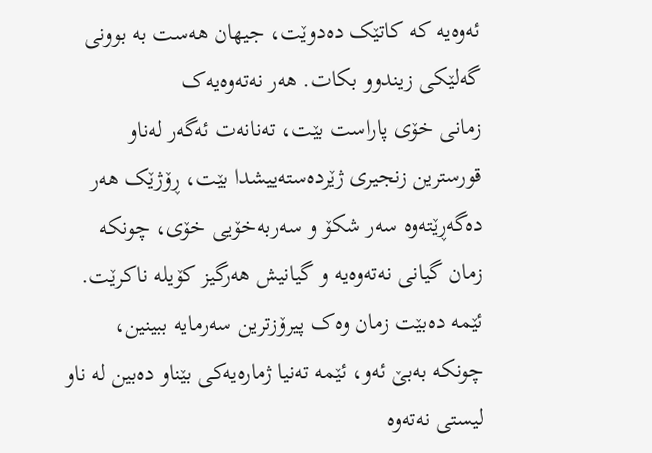ئەوەیە کە کاتێک دەدوێت، جیهان هەست بە بوونی گەلێکی زیندوو بکات. هەر نەتەوەیەک
زمانی خۆی پاراست بێت، تەنانەت ئەگەر لەناو قورسترین زنجیری ژێردەستەییشدا بێت، ڕۆژێک هەر دەگەڕێتەوە سەر شکۆ و سەربەخۆیی خۆی، چونکە زمان گیانی نەتەوەیە و گیانیش هەرگیز کۆیلە ناکرێت. ئێمە دەبێت زمان وەک پیرۆزترین سەرمایە ببینین، چونکە بەبێ ئەو، ئێمە تەنیا ژمارەیەکی بێناو دەبین لە ناو لیستی نەتەوە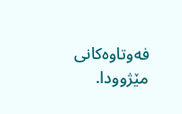فەوتاوەکانی مێژوودا.